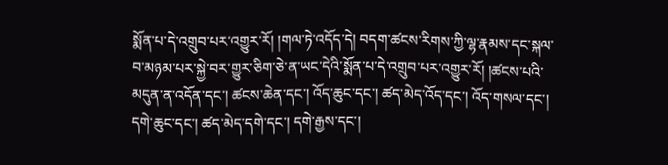སྨོན་པ་དེ་འགྲུབ་པར་འགྱུར་རོ། །གལ་ཏེ་འདོད་དེ། བདག་ཚངས་རིགས་ཀྱི་ལྷ་རྣམས་དང་སྐལ་བ་མཉམ་པར་སྐྱེ་བར་གྱུར་ཅིག་ཅེ་ན་ཡང་དེའི་སྨོན་པ་དེ་འགྲུབ་པར་འགྱུར་རོ། །ཚངས་པའི་མདུན་ན་འདོན་དང་། ཚངས་ཆེན་དང་། འོད་ཆུང་དང་། ཚད་མེད་འོད་དང་། འོད་གསལ་དང་། དགེ་ཆུང་དང་། ཚད་མེད་དགེ་དང་། དགེ་རྒྱས་དང་།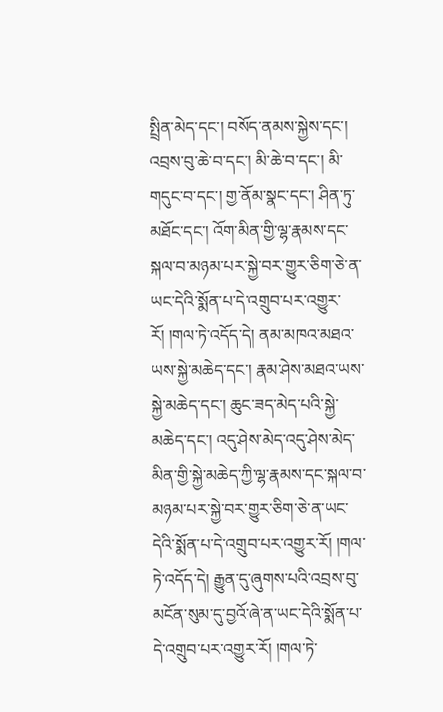སྤྲིན་མེད་དང་། བསོད་ནམས་སྐྱེས་དང་། འབྲས་བུ་ཆེ་བ་དང་། མི་ཆེ་བ་དང་། མི་གདུང་བ་དང་། གྱ་ནོམ་སྣང་དང་། ཤིན་ཏུ་མཐོང་དང་། འོག་མིན་གྱི་ལྷ་རྣམས་དང་སྐལ་བ་མཉམ་པར་སྐྱེ་བར་གྱུར་ཅིག་ཅེ་ན་ཡང་དེའི་སྨོན་པ་དེ་འགྲུབ་པར་འགྱུར་རོ། །གལ་ཏེ་འདོད་དེ། ནམ་མཁའ་མཐའ་ཡས་སྐྱེ་མཆེད་དང་། རྣམ་ཤེས་མཐའ་ཡས་སྐྱེ་མཆེད་དང་། ཆུང་ཟད་མེད་པའི་སྐྱེ་མཆེད་དང་། འདུ་ཤེས་མེད་འདུ་ཤེས་མེད་མིན་གྱི་སྐྱེ་མཆེད་ཀྱི་ལྷ་རྣམས་དང་སྐལ་བ་མཉམ་པར་སྐྱེ་བར་གྱུར་ཅིག་ཅེ་ན་ཡང་དེའི་སྨོན་པ་དེ་འགྲུབ་པར་འགྱུར་རོ། །གལ་ཏེ་འདོད་དེ། རྒྱུན་དུ་ཞུགས་པའི་འབྲས་བུ་མངོན་སུམ་དུ་བྱའོ་ཞེ་ན་ཡང་དེའི་སྨོན་པ་དེ་འགྲུབ་པར་འགྱུར་རོ། །གལ་ཏེ་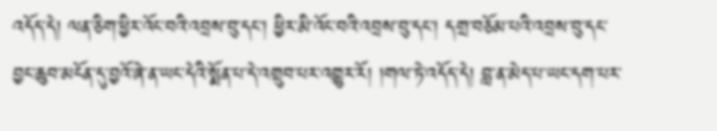འདོད་དེ། ལན་ཅིག་ཕྱིར་འོང་བའི་འབྲས་བུ་དང་། ཕྱིར་མི་འོང་བའི་འབྲས་བུ་དང་། དགྲ་བཅོམ་པའི་འབྲས་བུ་དང་བྱང་ཆུབ་མངོན་དུ་བྱའོ་ཞེ་ན་ཡང་དེའི་སྨོན་པ་དེ་འགྲུབ་པར་འགྱུར་རོ། །གལ་ཏེ་འདོད་དེ། བླ་ན་མེད་པ་ཡང་དག་པར་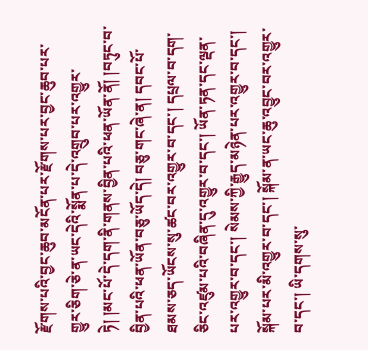རྫོགས་པའི་བྱང་ཆུབ་མངོན་པར་རྫོགས་པར་བྱང་ཆུབ་པར་གྱུར་ཅིག་ཅེ་ན་ཡང་དེའི་སྨོན་པ་དེ་འགྲུབ་པར་འགྱུར་ཏེ། །མང་པོ་དེ་དག་ནི་གནས་བྱིན་པའི་ཕན་ཡོན་ནོ། །བཏུང་བ་བྱིན་པའི་ཕན་ཡོན་བཅུ་ཡོད་དེ། བཅུ་གང་ཞེ་ན། དབང་པོ་ཐམས་ཅད་ཡོངས་སུ་ཚང་བར་འགྱུར་བ་དང་། དཔྲལ་བ་དག་ཅིང་འཛུམ་པའི་བཞིན་དུ་འགྱུར་བ་དང་། ཡོན་ཏན་དང་ལྡན་པར་འགྱུར་བ་དང་། སེམས་ཀྱི་རྒྱུད་མཉེན་པར་འགྱུར་བ་དང་། སྐོམ་པར་མི་འགྱུར་བ་དང་། སྐོམ་ན་ཡང་ཆུ་འབྱུང་བར་འགྱུར་བ་དང་། ཡི་དགས་སུ་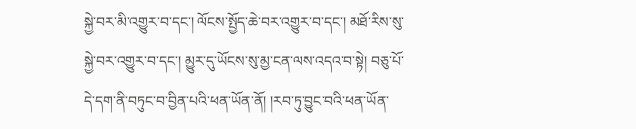སྐྱེ་བར་མི་འགྱུར་བ་དང་། ལོངས་སྤྱོད་ཆེ་བར་འགྱུར་བ་དང་། མཐོ་རིས་སུ་སྐྱེ་བར་འགྱུར་བ་དང་། མྱུར་དུ་ཡོངས་སུ་མྱ་ངན་ལས་འདའ་བ་སྟེ། བཅུ་པོ་དེ་དག་ནི་བཏུང་བ་བྱིན་པའི་ཕན་ཡོན་ནོ། །རབ་ཏུ་བྱུང་བའི་ཕན་ཡོན་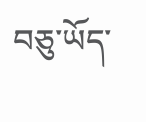བཅུ་ཡོད་